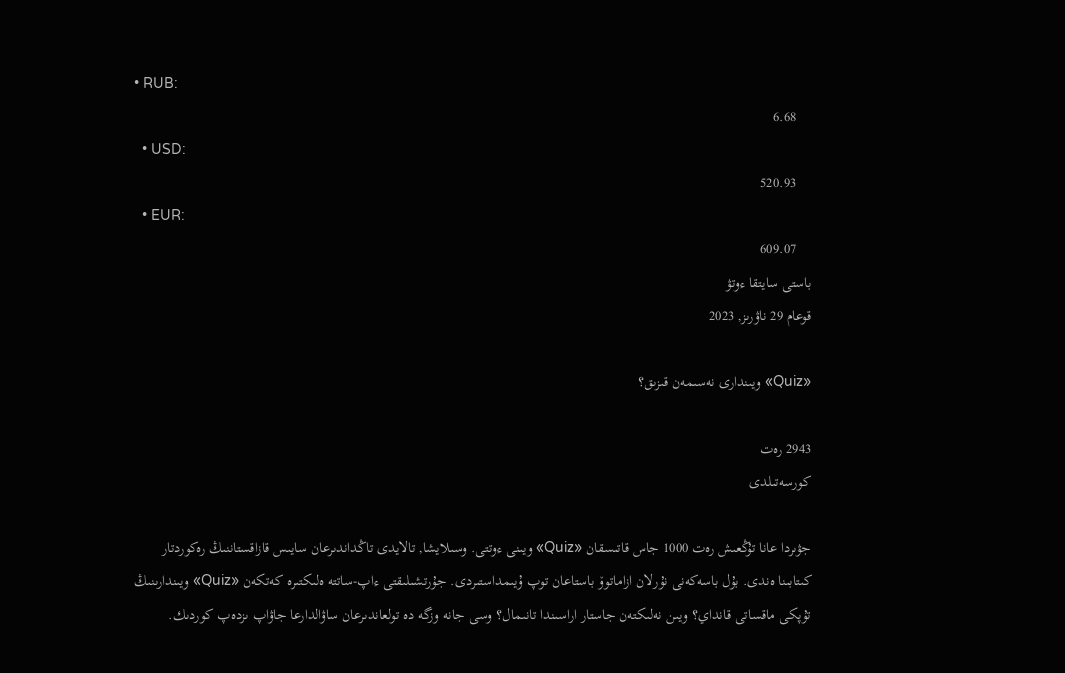• RUB:
    6.68
  • USD:
    520.93
  • EUR:
    609.07
باستى سايتقا ءوتۋ
قوعام 29 ناۋرىز, 2023

«Quiz» ويىندارى نەسىمەن قىزىق؟

2943 رەت
كورسەتىلدى

جۋىردا عانا تۇڭعىش رەت 1000 جاس قاتىسقان «Quiz» ويىنى ءوتتى. وسىلايشا, تالايدى تاڭداندىرعان سايىس قازاقستاننىڭ رەكوردتار كىتابىنا ەندى. بۇل باسەكەنى نۇرلان ازاماتوۆ باستاعان توپ ۇيىمداستىردى. جۇرتشىلىقتى ءاپ-ساتتە ەلىكتىرە كەتكەن «Quiz» ويىندارىنىڭ تۇپكى ماقساتى قانداي؟ ويىن نەلىكتەن جاستار اراسىندا تانىمال؟ وسى جانە وزگە دە تولعاندىرعان ساۋالدارعا جاۋاپ ىزدەپ كوردىك.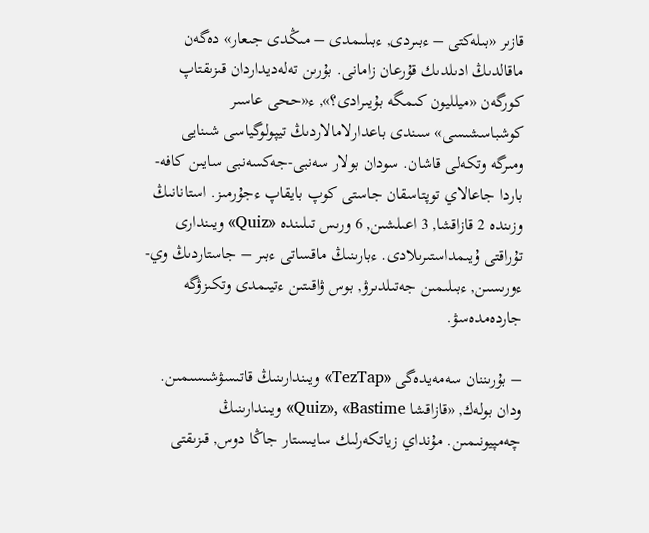قازىر «بىلەكتى – ءبىردى, ءبىلىمدى – مىڭدى جىعار» دەگەن ماقالدىڭ ادىلدىك قۇرعان زامانى. بۇرىن تەلەديداردان قىزىقتاپ كورگەن «ميلليون كىمگە بۇيىرادى؟», ء«ححى عاسىر كوشباسشىسى» سىندى باعدارلامالاردىڭ تيپولوگياسى شىنايى ومىرگە وتكەلى قاشان. سودان بولار سەنبى-جەكسەنبى سايىن كافە-باردا جاعالاي توپتاسقان جاستى كوپ بايقاپ ءجۇرمىز. استانانىڭ وزىندە 2 قازاقشا, 3 اعىلشىن, 6 ورىس تىلىندە «Quiz» ويىندارى تۇراقتى ۇيىمداستىرىلادى. ءبارىنىڭ ماقساتى ءبىر – جاستاردىڭ وي-ءورىسىن, ءبىلىمىن جەتىلدىرۋ, بوس ۋاقىتىن ءتيىمدى وتكىزۋگە جاردەمدەسۋ.

– بۇرىننان سەمەيدەگى «TezTap» ويىندارىنىڭ قاتىسۋشىسىمىن. ودان بولەك, «قازاقشا Quiz», «Bastime» ويىندارىنىڭ چەمپيونىمىن. مۇنداي زياتكەرلىك سايىستار جاڭا دوس, قىزىقتى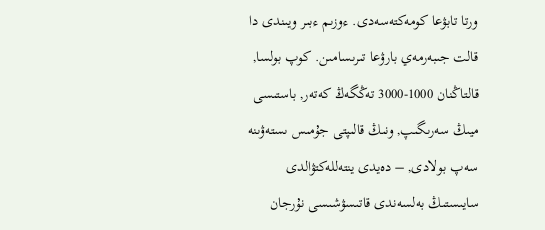ورتا تابۋعا كومەكتەسەدى. ءوزىم ءبىر ويىندى دا قالت جىبەرمەي بارۋعا تىرىسامىن. كوپ بولسا, قالتاڭنان 1000-3000 تەڭگەڭ كەتەر, باستىسى ميىڭ سەرىگىپ, ونىڭ قالىپتى جۇمىس ىستەۋىنە سەپ بولادى, – دەيدى ينتەللەكتۋالدى سايىستىڭ بەلسەندى قاتىسۋشىسى نۇرجان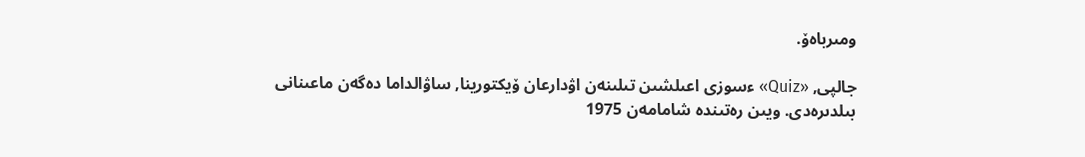ومىرباەۆ.

جالپى, «Quiz» ءسوزى اعىلشىن تىلىنەن اۋدارعان ۆيكتورينا, ساۋالداما دەگەن ماعىنانى بىلدىرەدى. ويىن رەتىندە شامامەن 1975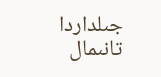جىلداردا تانىمال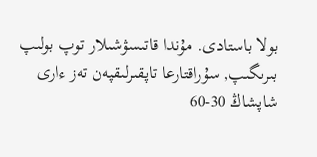بولا باستادى. مۇندا قاتىسۋشىلار توپ بولىپ بىرىگىپ, سۇراقتارعا تاپقىرلىقپەن تەز ءارى شاپشاڭ 30-60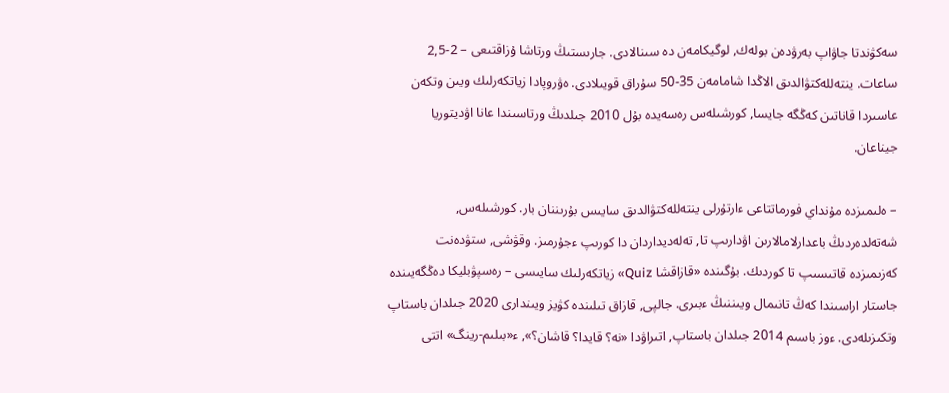سەكۋندتا جاۋاپ بەرۋدەن بولەك, لوگيكامەن دە سىنالادى. جارىستىڭ ورتاشا ۇزاقتىعى – 2-2,5 ساعات. ينتەللەكتۋالدىق الاڭدا شامامەن 35-50 سۇراق قويىلادى. ەۋروپادا زياتكەرلىك ويىن وتكەن عاسىردا قاناتىن كەڭگە جايسا, كورشىلەس رەسەيدە بۇل 2010 جىلدىڭ ورتاسىندا عانا اۋديتوريا جيناعان.

– ەلىمىزدە مۇنداي فورماتتاعى ءارتۇرلى ينتەللەكتۋالدىق سايىس بۇرىننان بار. كورشىلەس, شەتەلدەردىڭ باعدارلامالارىن اۋدارىپ تا, تەلەديداردان دا كورىپ ءجۇرمىز. وقۋشى, ستۋدەنت كەزىمىزدە قاتىسىپ تا كوردىك. بۇگىندە «قازاقشا Quiz» زياتكەرلىك سايىسى – رەسپۋبليكا دەڭگەيىندە جاستار اراسىندا كەڭ تانىمال ويىننىڭ ءبىرى. جالپى, قازاق تىلىندە كۋيز ويىندارى 2020 جىلدان باستاپ وتكىزىلەدى. ءوز باسىم 2014 جىلدان باستاپ, اتىراۋدا «نە؟ قايدا؟ قاشان؟», ء«بىلىم-رينگ» اتتى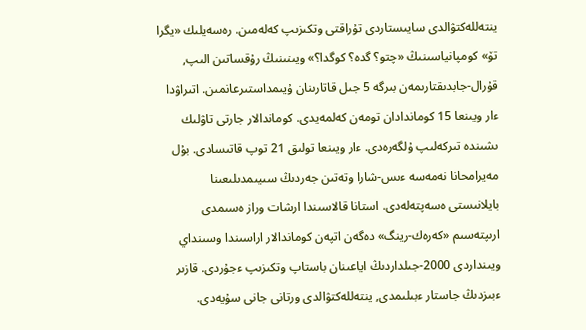ينتەللەكتۋالدى سايىستاردى تۇراقتى وتكىزىپ كەلەمىن. رەسەيلىك «يگرا تۆ» كومپانياسىنىڭ «چتو؟ گدە؟ كوگدا؟» ويىنىنىڭ رۇقساتىن الىپ, قۇرال-جابدىقتارىمەن بىرگە 5 جىل قاتارىنان ۇيىمداستىرعانمىن. اتىراۋدا ءار ويىنعا 15 كوماندادان تومەن كەلمەيدى. كوماندالار جارتى تاۋلىك ىشىندە تىركەلىپ ۇلگەرەدى. ءار ويىنعا تولىق 21 توپ قاتىسادى. بۇل مەيرامحانا نەمەسە ءىس-شارا وتەتىن جەردىڭ سىيىمدىلىعىنا بايلانىستى ەسەپتەلەدى. استانا قالاسىندا ارشات وراز ەسىمدى ارىپتەسىم «كەرەك-رينگ» دەگەن اتپەن كوماندالار اراسىندا وسىنداي ويىنداردى 2000-جىلداردىڭ اياعىنان باستاپ وتكىزىپ ءجۇردى. قازىر ءبىزدىڭ جاستار ءبىلىمدى, ينتەللەكتۋالدى ورتانى جانى سۇيەدى.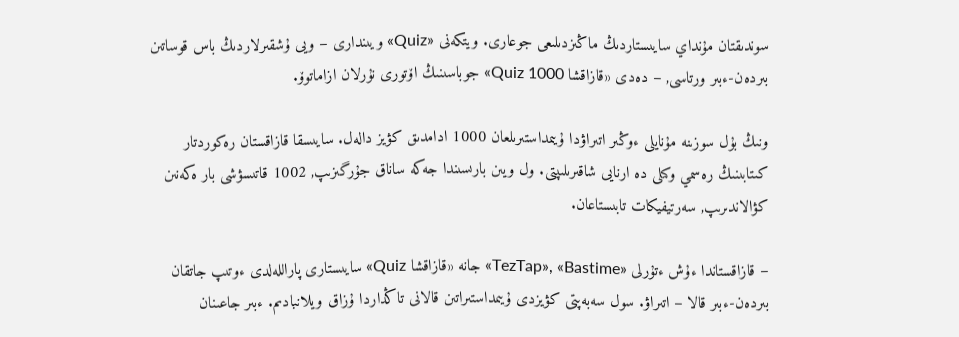سوندىقتان مۇنداي سايىستاردىڭ ماڭىزدىلىعى جوعارى. ويتكەنى «Quiz» ويىندارى – ويى ۇشقىرلاردىڭ باس قوساتىن بىردەن-ءبىر ورتاسى, – دەدى «قازاقشا Quiz 1000» جوباسىنىڭ اۆتورى نۇرلان ازاماتوۆ.

ونىڭ بۇل سوزىنە مۇنايلى ءوڭىر اتىراۋدا ۇيىمداستىرىلعان 1000 ادامدىق كۋيز دالەل. سايىسقا قازاقستان رەكوردتار كىتابىنىڭ رەسمي وكىلى دە ارنايى شاقىرىلىپتى. ول ويىن بارىسىندا جەكە ساناق جۇرگىزىپ, 1002 قاتىسۋشى بار ەكەنىن كۋالاندىرىپ, سەرتيفيكات تابىستاعان.

– قازاقستاندا ءۇش ءتۇرلى «TezTap», «Bastime» جانە «قازاقشا Quiz» سايىستارى پاراللەلدى ءوتىپ جاتقان بىردەن-ءبىر قالا – اتىراۋ. سول سەبەپتى كۋيزدى ۇيىمداستىراتىن قالانى تاڭداردا ۇزاق ويلانبادىم. ءبىر جاعىنان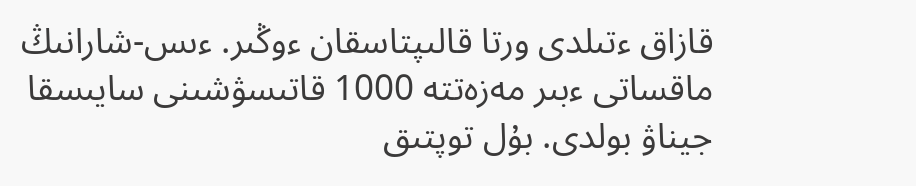قازاق ءتىلدى ورتا قالىپتاسقان ءوڭىر. ءىس-شارانىڭ ماقساتى ءبىر مەزەتتە 1000 قاتىسۋشىنى سايىسقا جيناۋ بولدى. بۇل توپتىق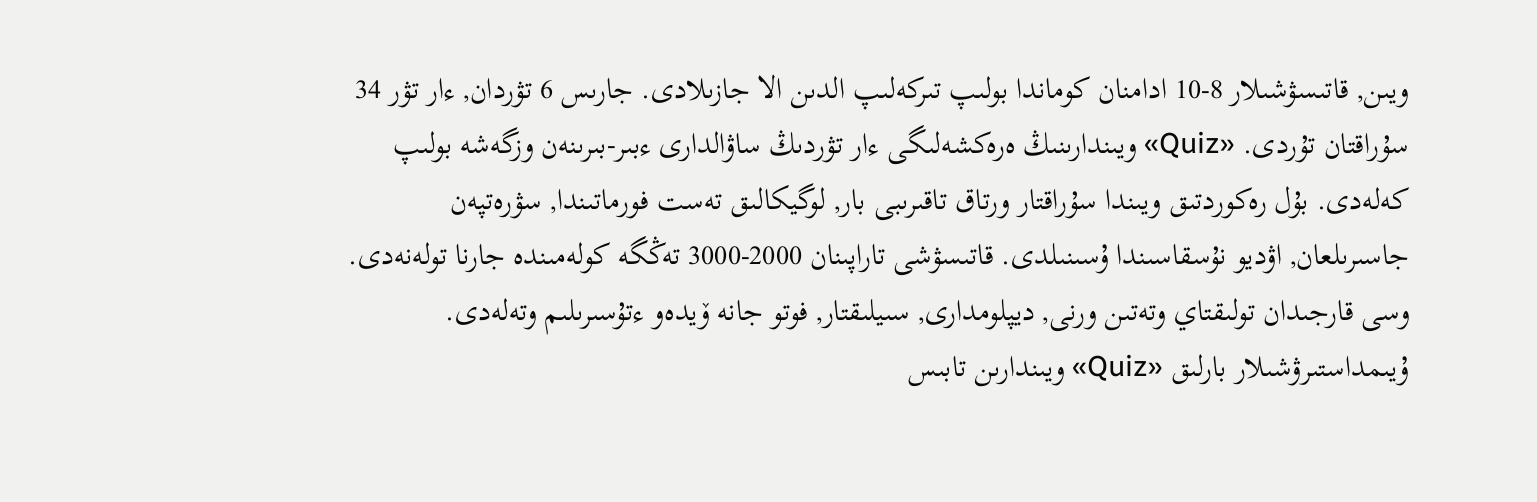ويىن, قاتىسۋشىلار 8-10 ادامنان كوماندا بولىپ تىركەلىپ الدىن الا جازىلادى. جارىس 6 تۋردان, ءار تۋر 34 سۇراقتان تۇردى. «Quiz» ويىندارىنىڭ ەرەكشەلىگى ءار تۋردىڭ ساۋالدارى ءبىر-بىرىنەن وزگەشە بولىپ كەلەدى. بۇل رەكوردتىق ويىندا سۇراقتار ورتاق تاقىرىبى بار, لوگيكالىق تەست فورماتىندا, سۋرەتپەن جاسىرىلعان, اۋديو نۇسقاسىندا ۇسىنىلدى. قاتىسۋشى تاراپىنان 2000-3000 تەڭگە كولەمىندە جارنا تولەنەدى. وسى قارجىدان تولىقتاي وتەتىن ورنى, ديپلومدارى, سىيلىقتار, فوتو جانە ۆيدەو ءتۇسىرىلىم وتەلەدى. ۇيىمداستىرۋشىلار بارلىق «Quiz» ويىندارىن تابىس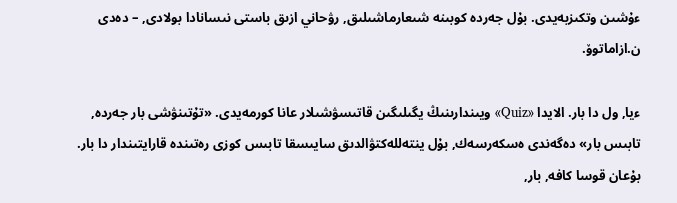ءۇشىن وتكىزبەيدى. بۇل جەردە كوبىنە شىعارماشىلىق, رۋحاني ازىق باستى نىسانادا بولادى, – دەدى ن.ازاماتوۆ.

ءيا, ول دا بار. الايدا «Quiz» ويىندارىنىڭ يگىلىگىن قاتىسۋشىلار عانا كورمەيدى. «تۇتىنۋشى بار جەردە, تابىس بار» دەگەندى ەسكەرسەك, بۇل ينتەللەكتۋالدىق سايىسقا تابىس كوزى رەتىندە قارايتىندار دا بار. بۇعان قوسا كافە, بار,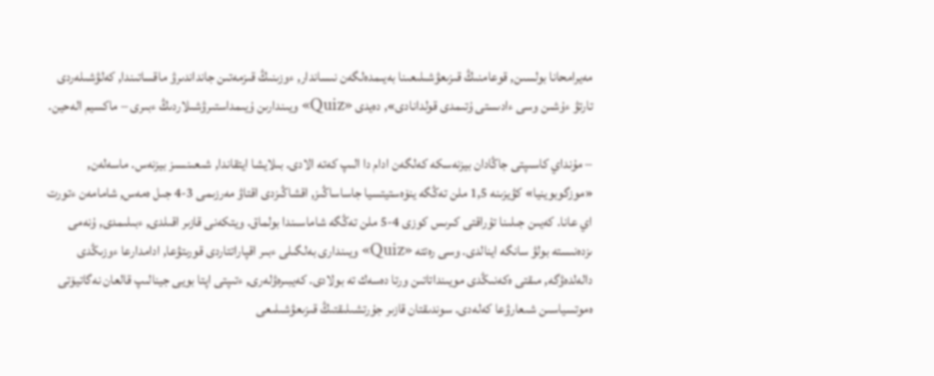مەيرامحانا بولسىن, قوعامنىڭ قىزىعۋشىلىعىنا بەيىمدەلگەن نىساندار, ءوزىنىڭ قىزمەتىن جانداندىرۋ ماقساتىندا, كەلۋشىلەردى تارتۋ ءۇشىن وسى ءادىستى ۇتىمدى قولدانادى», دەيدى «Quiz» ويىندارىن ۇيىمداستىرۋشىلاردىڭ ءبىرى – ماكسيم الەحين.

– مۇنداي كاسىپتى جاڭادان بيزنەسكە كەلگەن ادام دا الىپ كەتە الادى. بىلايشا ايتقاندا, شىعىنسىز بيزنەس. ماسەلەن, «موزگوبوينيا» كۋيزىنە 1,5 ملن تەڭگە ينۆەستيتسيا جاساساڭىز, اقشاڭىزدى اقتاۋ مەرزىمى 3-4 جىل ەمەس, شامامەن ءتورت اي عانا. كەيىن جىلىنا تۇراقتى كىرىس كوزى 4-5 ملن تەڭگە شاماسىندا بولماق. ويتكەنى قازىر اقىلدى, ءبىلىمدى, ۇنەمى ىزدەنىستە بولۋ سانگە اينالدى. وسى رەتتە «Quiz» ويىندارى بەلگىلى ءبىر اقپاراتتاردى قورىتۋعا, ادامدارعا ءوزىڭدى دالەلدەۋگە, مىقتى ەكەنىڭدى مويىنداتاتىن ورتا دەسەك تە بولادى. كەيبىرەۋلەرى, ءتىپتى اپتا بويى جينالىپ قالعان نەگاتيۆتى ەموتسياسىن شىعارۋعا كەلەدى. سوندىقتان قازىر جۇرتشىلىقتىڭ قىزىعۋشىلىعى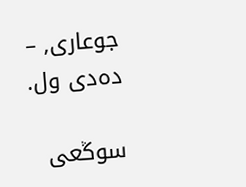جوعارى, – دەدى ول.

سوڭعى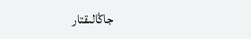جاڭالىقتار